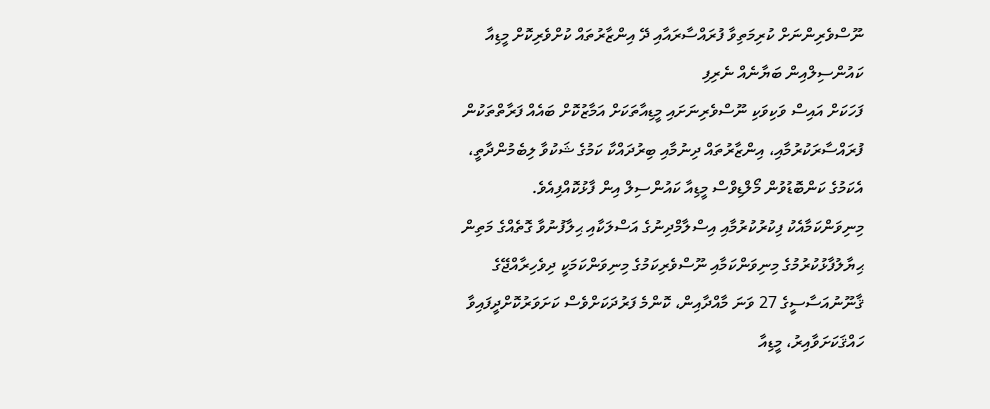ނޫސްވެރިންނަށް ކުރިމަތިވާ ފުރައްސާރައާއި ދޭ އިންޒާރުތައް ކުށްވެރިކޮށް މީޑިއާ ކައުންސިލްއިން ބަޔާނެއް ނެރިފި
ފަހަކަށް އައިސް ވަކިވަކި ނޫސްވެރިނަށައި މީޑިއާތަކަށް އަމާޒުކޮށް ބައެއް ފަރާތްތަކުން ފުރައްސާރަކުރުމާއި، އިންޒާރުތައް ދިނުމާއި ބިރުދައްކާ ކަމުގެ ޝަކުވާ ލިބެމުންދާތީ، އެކަމުގެ ކަންބޮޑުވުން މޯލްޑިވްސް މީޑިއާ ކައުންސިލް އިން ފާޅުކޮއްފިއެވެ.
މިނިވަންކަމާއެކު ފިކުރުކުރުމާއި އިސްލާމްދިނުގެ އަސްލަކާއި ޙިލާފުނުވާ ގޮތެއްގެ މަތިން ޙިޔާލުފާޅުކުރުމުގެ މިނިވަންކަމާއި ނޫސްވެރިކަމުގެ މިނިވަންކަމަކީ ދިވެހިރާއްޖޭގެ ޤާނޫނުއަސާސީގެ 27 ވަނަ މާއްދާއިން، ކޮންމެ ފަރުދަކަށްވެސް ކަށަވަރުކޮށްދީފައިވާ ހައްޤަކަށަވާއިރު، މީޑިއާ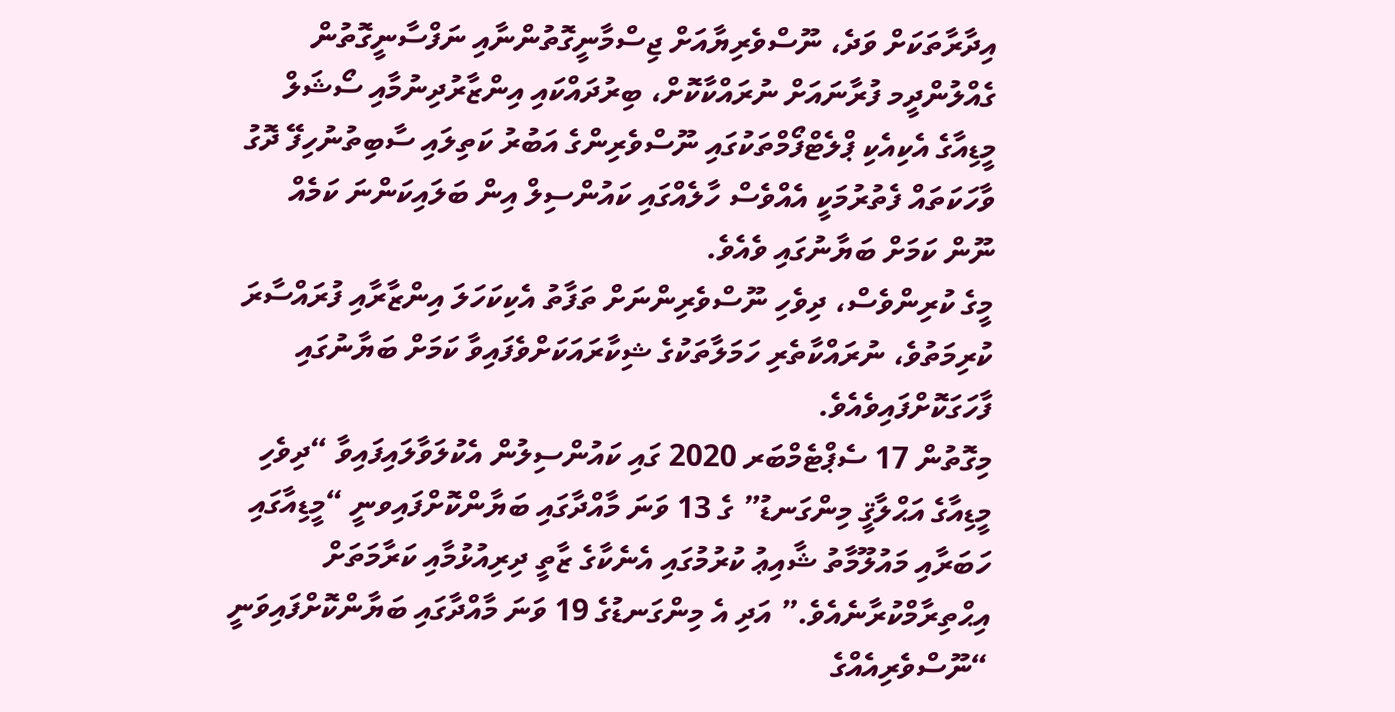އިދާރާތަކަށް ވަދެ، ނޫސްވެރިޔާއަށް ޖިސްމާނީގޮތުންނާއި ނަފްސާނީގޮތުން ގެއްލުންދީމ ފުރާނައަށް ނުރައްކާކޮށް، ބިރުދައްކައި އިންޒާރުދިނުމާއި ސޯޝަލް މީޑިއާގެ އެކިއެކި ޕްލެޓްފޯމްތަކުގައި ނޫސްވެރިންގެ އަބުރު ކަތިލައި ސާބިތުނުހިފޭ ދޮގު ވާހަކަތައް ފެތުރުމަކީ އެއްވެސް ހާލެއްގައި ކައުންސިލް އިން ބަލައިކަންނަ ކަމެއް ނޫން ކަމަށް ބަޔާނުގައި ވެއެވެ.
މީގެ ކުރިންވެސް، ދިވެހި ނޫސްވެރިންނަށް ތަފާތު އެކިކަހަލަ އިންޒާރާއި ފުރައްސާރަ ކުރިމަތުވެ، ނުރައްކާތެރި ހަމަލާތަކުގެ ޝިކާރައަކަށްވެފައިވާ ކަމަށް ބަޔާނުގައި ފާހަގަކޮށްފައިވެއެވެ.
މިގޮތުން 17 ސެޕްޓެމްބަރ 2020 ގައި ކައުންސިލުން އެކުލަވާލައިފައިވާ “ދިވެހި މީޑިއާގެ އަޙްލާޤީ މިންގަނޑު” ގެ 13 ވަނަ މާއްދާގައި ބަޔާންކޮށްފައިވނީ “މީޑިއާގައި ހަބަރާއި މައުލޫމާތު ޝާއިޢު ކުރުމުގައި އެނެކާގެ ޒާތީ ދިރިއުޅުމާއި ކަރާމަތަށް އިޙްތިރާމްކުރާނެއެވެ.” އަދި އެ މިންގަނޑުގެ 19 ވަނަ މާއްދާގައި ބަޔާންކޮށްފައިވަނީ “ނޫސްވެރިއެއްގެ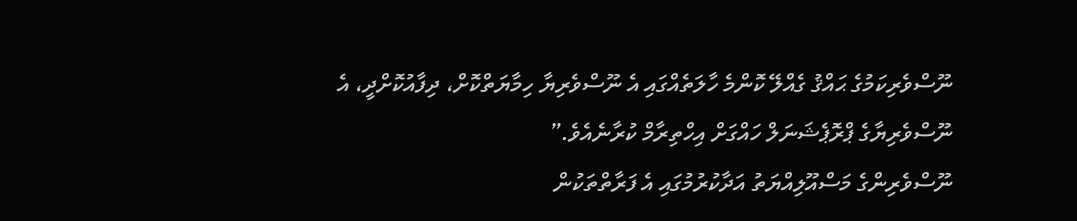ނޫސްވެރިކަމުގެ ޙައްޤު ގެއްލޭ ކޮންމެ ހާލަތެއްގައި އެ ނޫސްވެރިޔާ ހިމާޔަތްކޮށް، ދިފާއުކޮށްދީ، އެ ނޫސްވެރިޔާގެ ޕްރޮޕެޝަނަލް ހައްގަށް އިހްތިރާމް ކުރާނެއެވެ.”
ނޫސްވެރިންގެ މަސްއޫލިއްޔަތު އަދާކުރުމުގައި އެ ފަރާތްތަކުން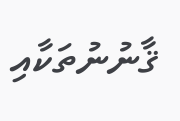ޤާނުނުތަކާއި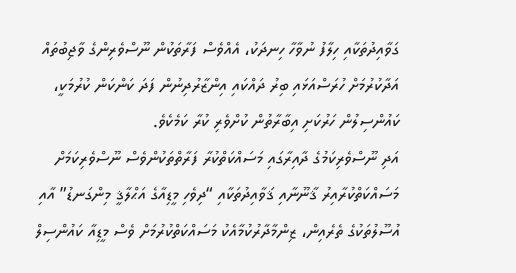ގަވާއިދުތަކާއި ހިލާފު ނުވާހާ ހިނދަކު، އެއްވެސް ފަރާތަކުން ނޫސްވެރިންގެ ވާޖިބުތައް އަދާކުރުމަށް ހުރަސްއަޅައި ބިރު ދައްކައި އިންޒާރުދިނުން ފަދަ ކަންކަން ކުރުމަކީ، ކައުންސިލުން ހަރުކަށި އިބާރާތުން ކުށްވެރި ކުރާ ކަމެކެވެ.
އަދި ނޫސްވެރިކަމުގެ ދާއިރާގައި މަސައްކަތްކުރާ ފަރާތްތަކުންވެސް ނޫސްވެރިކަމަށް މަސައްކަތްކުރާއިރު ޤާނޫނާއި ޤަވާއިދުތަކާއި “ދިވެހި މީޑިއާގެ އަޙްލާޤީ މިންގަނޑު” އާއި އުސޫލުތަކުގެ ތެރެއިން، ޒިންމާދާރުކުމާއެކު މަސައްކަތްކުރުމަށް ވެސް މީޑިއާ ކައުންސިލް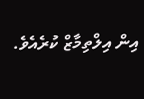އިން އިލްތިމާޒް ކުރެއެވެ.